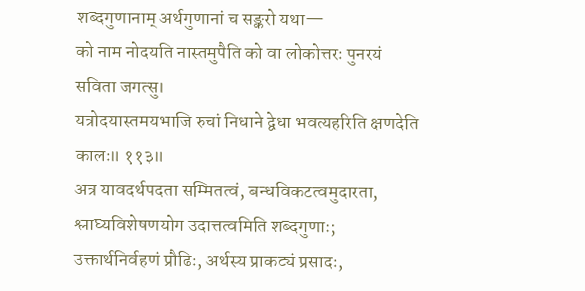शब्दगुणानाम् अर्थगुणानां च सङ्करो यथा—
को नाम नोदयति नास्तमुपैति को वा लोकोत्तरः पुनरयं सविता जगत्सु।
यत्रोदयास्तमयभाजि रुचां निधाने द्वेधा भवत्यहरिति क्षणदेति कालः॥ ११३॥
अत्र यावदर्थपदता सम्मितत्वं, बन्धविकटत्वमुदारता, श्लाघ्यविशेषणयोग उदात्तत्वमिति शब्दगुणाः; उक्तार्थनिर्वहणं प्रौढिः, अर्थस्य प्राकट्यं प्रसादः,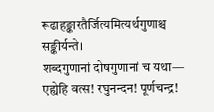रूढाहङ्कारतैर्जित्यमित्यर्थगुणाश्च सङ्कीर्यन्ते।
शब्दगुणानां दोषगुणानां च यथा—
एह्येहि वत्स! रघुनन्दन! पूर्णचन्द्र!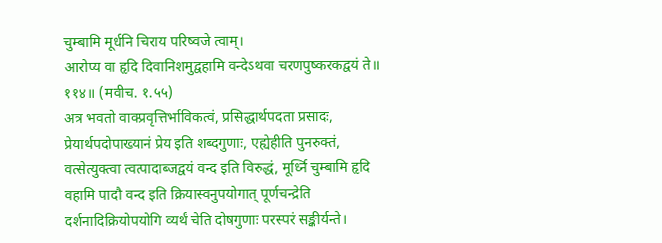चुम्बामि मूर्धनि चिराय परिष्वजे त्वाम्।
आरोप्य वा हृदि दिवानिशमुद्वहामि वन्देऽथवा चरणपुष्करकद्वयं ते॥ ११४॥ (मवीच. १.५५)
अत्र भवतो वाक्प्रवृत्तिर्भाविकत्वं, प्रसिद्धार्थपदता प्रसादः, प्रेयार्थपदोपाख्यानं प्रेय इति शब्दगुणाः, एह्येहीति पुनरुक्तं, वत्सेत्युक्त्वा त्वत्पादाब्जद्वयं वन्द इति विरुद्धं, मूर्ध्नि चुम्बामि हृदि वहामि पादौ वन्द इति क्रियास्वनुपयोगात् पूर्णचन्द्रेति दर्शनादिक्रियोपयोगि व्यर्थं चेति दोषगुणाः परस्परं सङ्कीर्यन्ते।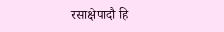रसाक्षेपादौ हि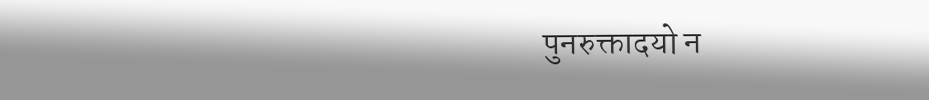पुनरुक्तादयो न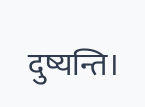दुष्यन्ति।